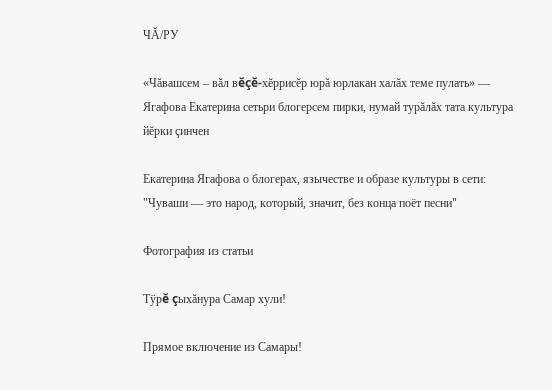ЧĂ/РУ

«Чăвашсем – вăл вĕçĕ-хĕррисĕр юрă юрлакан халăх теме пулать» — Ягафова Екатерина сетьри блогерсем пирки, нумай турăлăх тата культура йĕрки çинчен

Екатерина Ягафова о блогерах, язычестве и образе культуры в сети: "Чуваши — это народ, который, значит, без конца поёт песни"

Фотография из статьи

Тÿрĕ çыхăнура Самар хули!

Прямое включение из Самары!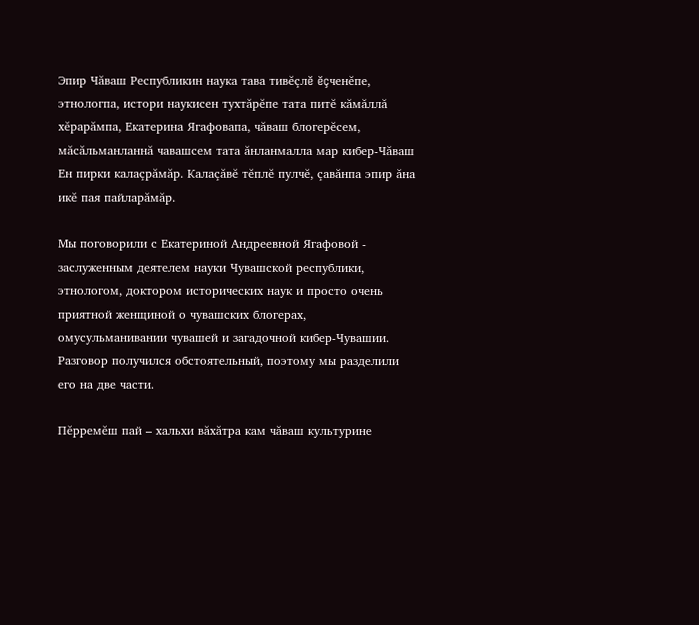Эпир Чăваш Республикин наука тава тивĕçлĕ ĕçченĕпе, этнологпа, истори наукисен тухтăрĕпе тата питĕ кăмăллă хĕрарăмпа, Екатерина Ягафовапа, чăваш блогерĕсем, мăсăльманланнă чавашсем тата ăнланмалла мар кибер-Чăваш Ен пирки калаçрăмăр. Калаçăвĕ тĕплĕ пулчĕ, çавăнпа эпир ăна икĕ пая пайларăмăр.

Мы поговорили с Екатериной Андреевной Ягафовой - заслуженным деятелем науки Чувашской республики, этнологом, доктором исторических наук и просто очень приятной женщиной о чувашских блогерах, омусульманивании чувашей и загадочной кибер-Чувашии. Разговор получился обстоятельный, поэтому мы разделили его на две части.

Пĕрремĕш пай – хальхи вăхăтра кам чăваш культурине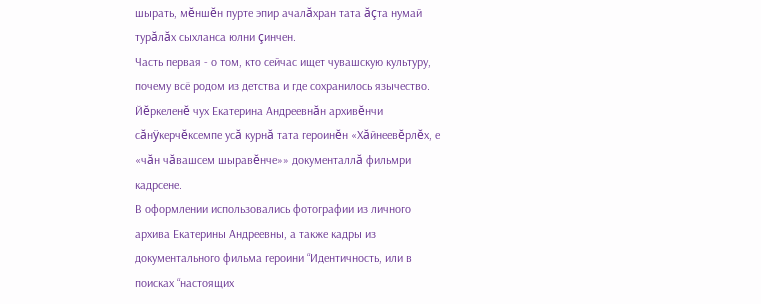шырать, мĕншĕн пурте эпир ачалăхран тата ăçта нумай турăлăх сыхланса юлни çинчен.
Часть первая - о том, кто сейчас ищет чувашскую культуру, почему всё родом из детства и где сохранилось язычество.
Йĕркеленĕ чух Екатерина Андреевнăн архивĕнчи сăнÿкерчĕксемпе усă курнă тата героинĕн «Хăйнеевĕрлĕх, е «чăн чăвашсем шыравĕнче»» документаллă фильмри кадрсене.
В оформлении использовались фотографии из личного архива Екатерины Андреевны, а также кадры из документального фильма героини “Идентичность, или в поисках “настоящих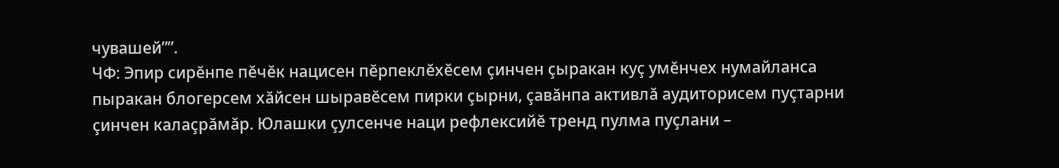чувашей””.
ЧФ: Эпир сирĕнпе пĕчĕк нацисен пĕрпеклĕхĕсем çинчен çыракан куç умĕнчех нумайланса пыракан блогерсем хăйсен шыравĕсем пирки çырни, çавăнпа активлă аудиторисем пуçтарни çинчен калаçрăмăр. Юлашки çулсенче наци рефлексийĕ тренд пулма пуçлани –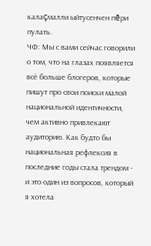калаçмалли ыйтусенчен пĕри пулать.
ЧФ: Мы с вами сейчас говорили о том, что на глазах появляется всё больше блогеров, которые пишут про свои поиски малой национальной идентичности, чем активно привлекают аудиторию. Как будто бы национальная рефлексия в последние годы стала трендом - и это один из вопросов, который я хотела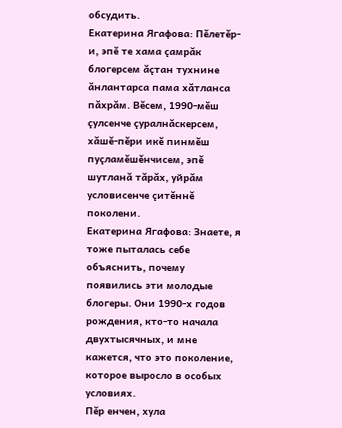обсудить.
Екатерина Ягафова: Пĕлетĕр-и, эпĕ те хама çамрăк блогерсем ăçтан тухнине ăнлантарса пама хăтланса пăхрăм. Вĕсем, 1990-мĕш çулсенче çуралнăскерсем, хăшĕ-пĕри икĕ пинмĕш пуçламĕшĕнчисем, эпĕ шутланă тăрăх, уйрăм условисенче çитĕннĕ поколени.
Екатерина Ягафова: Знаете, я тоже пыталась себе объяснить, почему появились эти молодые блогеры. Они 1990-х годов рождения, кто-то начала двухтысячных, и мне кажется, что это поколение, которое выросло в особых условиях.
Пĕр енчен, хула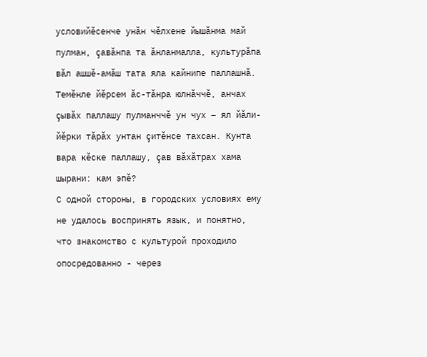условийĕсенче унăн чĕлхене йышăнма май пулман, çавăнпа та ăнланмалла, культурăпа вăл ашшĕ-амăш тата яла кайнипе паллашнă. Темĕнле йĕрсем ăс-тăнра юлнăччĕ, анчах çывăх паллашу пулманччĕ ун чух – ял йăли-йĕрки тăрăх унтан çитĕнсе тахсан. Кунта вара кĕске паллашу, çав вăхăтрах хама шырани: кам эпĕ?
С одной стороны, в городских условиях ему не удалось воспринять язык, и понятно, что знакомство с культурой проходило опосредованно - через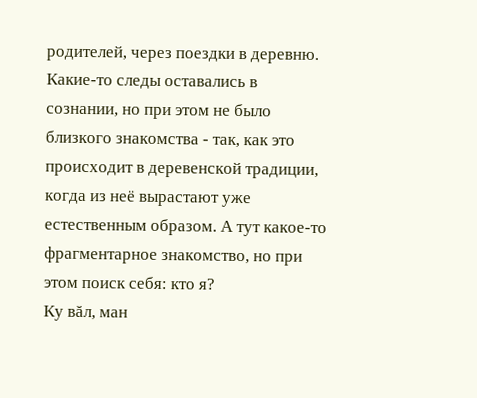родителей, через поездки в деревню. Какие-то следы оставались в сознании, но при этом не было близкого знакомства - так, как это происходит в деревенской традиции, когда из неё вырастают уже естественным образом. А тут какое-то фрагментарное знакомство, но при этом поиск себя: кто я?
Ку вăл, ман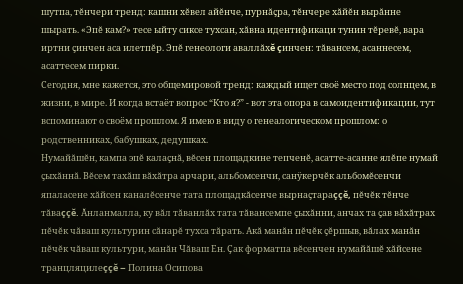шутпа, тĕнчери тренд: кашни хĕвел айĕнче, пурнăçра, тĕнчере хăйĕн вырăнне шырать. «Эпĕ кам?» тесе ыйту сиксе тухсан, хăвна идентификаци тунин тĕревĕ, вара иртни çинчен аса илетпĕр. Эпĕ генеологи аваллăхĕ çинчен: тăвансем, асаннесем, асаттесем пирки.
Сегодня, мне кажется, это общемировой тренд: каждый ищет своё место под солнцем, в жизни, в мире. И когда встаёт вопрос “Кто я?” - вот эта опора в самоидентификации, тут вспоминают о своём прошлом. Я имею в виду о генеалогическом прошлом: о родственниках, бабушках, дедушках.
Нумайăшĕн, кампа эпĕ калаçнă, вĕсен площадкине тепченĕ, асатте-асанне ялĕпе нумай çыхăннă. Вĕсем тахăш вăхăтра арчари, альбомсенчи, санÿкерчĕк альбомĕсенчи япаласене хăйсен каналĕсенче тата площадкăсенче вырнаçтараççĕ, пĕчĕк тĕнче тăваççĕ. Ăнланмалла, ку вăл тăванлăх тата тăвансемпе çыхăнни, анчах та çав вăхăтрах пĕчĕк чăваш культурин сăнарĕ тухса тăрать. Акă манăн пĕчĕк çĕршыв, вăлах манăн пĕчĕк чăваш культури, манăн Чăваш Ен. Çак форматпа вĕсенчен нумайăшĕ хăйсене транцляцилеççĕ – Полина Осипова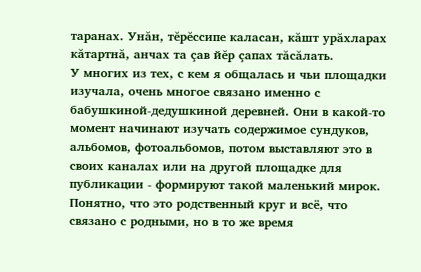таранах. Унăн, тĕрĕссипе каласан, кăшт урăхларах кăтартнă, анчах та çав йĕр çапах тăсăлать.
У многих из тех, с кем я общалась и чьи площадки изучала, очень многое связано именно с бабушкиной-дедушкиной деревней. Они в какой-то момент начинают изучать содержимое сундуков, альбомов, фотоальбомов, потом выставляют это в своих каналах или на другой площадке для публикации - формируют такой маленький мирок. Понятно, что это родственный круг и всё, что связано с родными, но в то же время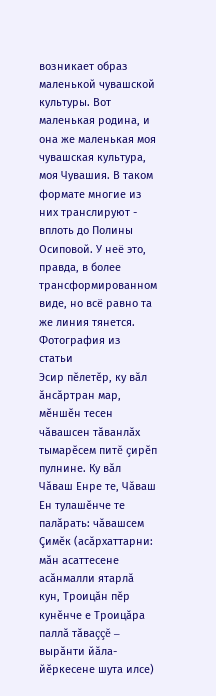возникает образ маленькой чувашской культуры. Вот маленькая родина, и она же маленькая моя чувашская культура, моя Чувашия. В таком формате многие из них транслируют - вплоть до Полины Осиповой. У неё это, правда, в более трансформированном виде, но всё равно та же линия тянется.
Фотография из статьи
Эсир пĕлетĕр, ку вăл ăнсăртран мар, мĕншĕн тесен чăвашсен тăванлăх тымарĕсем питĕ çирĕп пулнине. Ку вăл Чăваш Енре те, Чăваш Ен тулашĕнче те палăрать: чăвашсем Çимĕк (асăрхаттарни: мăн асаттесене асăнмалли ятарлă кун, Троицăн пĕр кунĕнче е Троицăра паллă тăваççĕ – вырăнти йăла-йĕркесене шута илсе)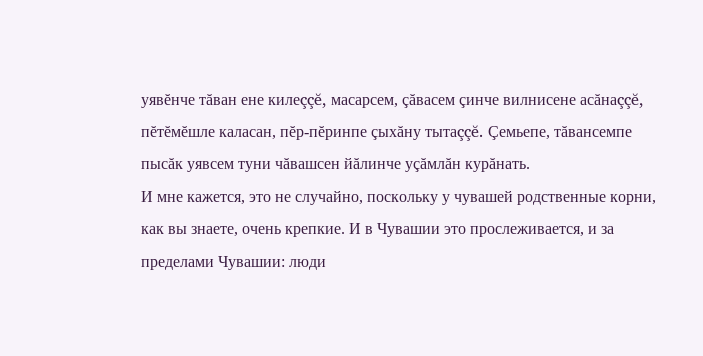уявĕнче тăван ене килеççĕ, масарсем, çăвасем çинче вилнисене асăнаççĕ, пĕтĕмĕшле каласан, пĕр-пĕринпе çыхăну тытаççĕ. Çемьепе, тăвансемпе пысăк уявсем туни чăвашсен йăлинче уçăмлăн курăнать.
И мне кажется, это не случайно, поскольку у чувашей родственные корни, как вы знаете, очень крепкие. И в Чувашии это прослеживается, и за пределами Чувашии: люди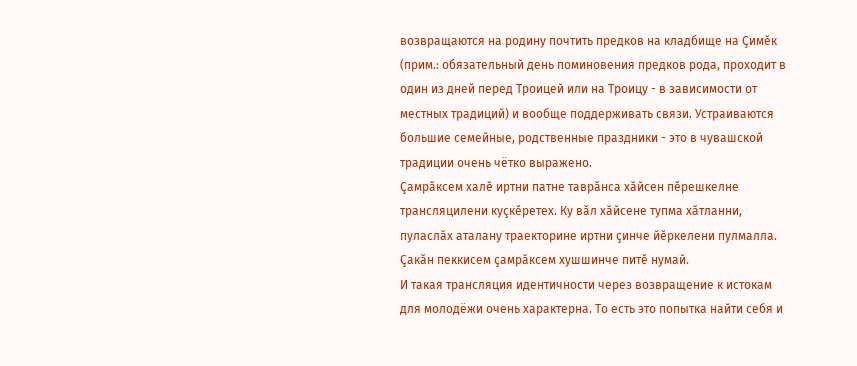возвращаются на родину почтить предков на кладбище на Ҫимӗк (прим.: обязательный день поминовения предков рода, проходит в один из дней перед Троицей или на Троицу - в зависимости от местных традиций) и вообще поддерживать связи. Устраиваются большие семейные, родственные праздники - это в чувашской традиции очень чётко выражено.
Çамрăксем халĕ иртни патне таврăнса хăйсен пĕрешкелне трансляцилени куçкĕретех. Ку вăл хăйсене тупма хăтланни, пуласлăх аталану траекторине иртни çинче йĕркелени пулмалла. Çакăн пеккисем çамрăксем хушшинче питĕ нумай.
И такая трансляция идентичности через возвращение к истокам для молодёжи очень характерна. То есть это попытка найти себя и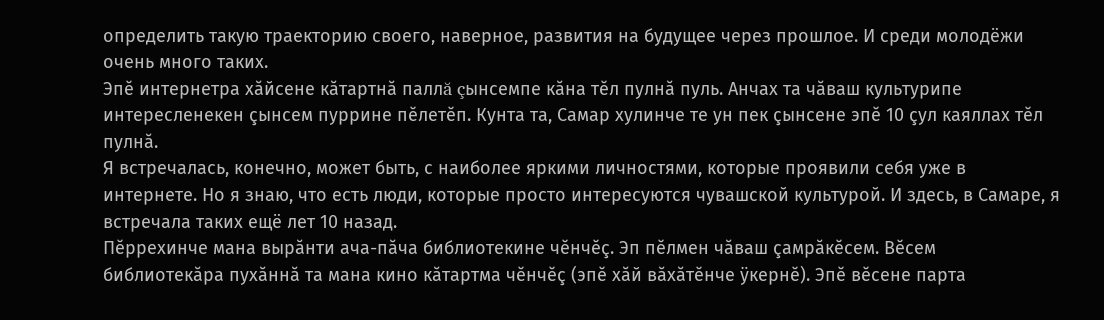определить такую траекторию своего, наверное, развития на будущее через прошлое. И среди молодёжи очень много таких.
Эпĕ интернетра хăйсене кăтартнă паллă çынсемпе кăна тĕл пулнă пуль. Анчах та чăваш культурипе интересленекен çынсем пуррине пĕлетĕп. Кунта та, Самар хулинче те ун пек çынсене эпĕ 10 çул каяллах тĕл пулнă.
Я встречалась, конечно, может быть, с наиболее яркими личностями, которые проявили себя уже в интернете. Но я знаю, что есть люди, которые просто интересуются чувашской культурой. И здесь, в Самаре, я встречала таких ещё лет 10 назад.
Пĕррехинче мана вырăнти ача-пăча библиотекине чĕнчĕç. Эп пĕлмен чăваш çамрăкĕсем. Вĕсем библиотекăра пухăннă та мана кино кăтартма чĕнчĕç (эпĕ хăй вăхăтĕнче ÿкернĕ). Эпĕ вĕсене парта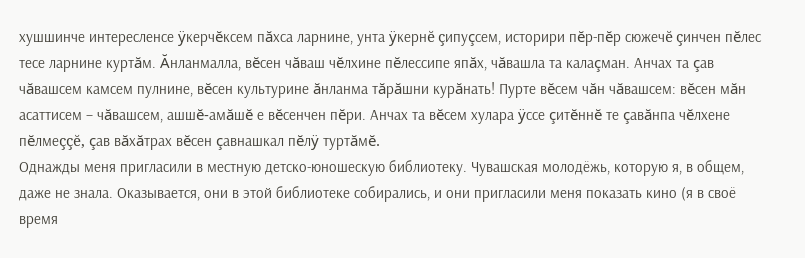хушшинче интересленсе ÿкерчĕксем пăхса ларнине, унта ÿкернĕ çипуçсем, историри пĕр-пĕр сюжечĕ çинчен пĕлес тесе ларнине куртăм. Ăнланмалла, вĕсен чăваш чĕлхине пĕлессипе япăх, чăвашла та калаçман. Анчах та çав чăвашсем камсем пулнине, вĕсен культурине ăнланма тăрăшни курăнать! Пурте вĕсем чăн чăвашсем: вĕсен мăн асаттисем – чăвашсем, ашшĕ-амăшĕ е вĕсенчен пĕри. Анчах та вĕсем хулара ÿссе çитĕннĕ те çавăнпа чĕлхене пĕлмеççĕ, çав вăхăтрах вĕсен çавнашкал пĕлÿ туртăмĕ.
Однажды меня пригласили в местную детско-юношескую библиотеку. Чувашская молодёжь, которую я, в общем, даже не знала. Оказывается, они в этой библиотеке собирались, и они пригласили меня показать кино (я в своё время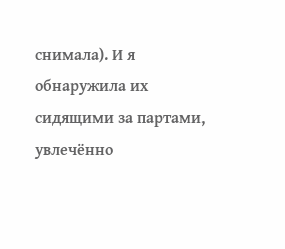снимала). И я обнаружила их сидящими за партами, увлечённо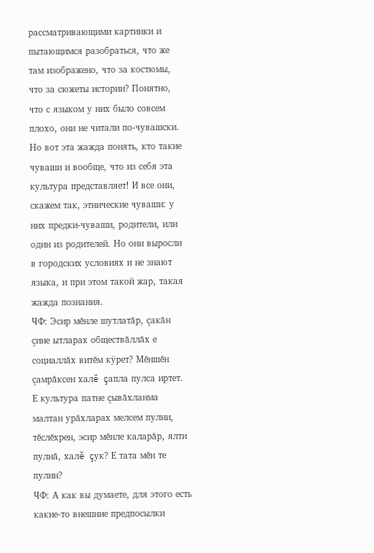рассматривающими картинки и пытающимся разобраться, что же там изображено, что за костюмы, что за сюжеты истории? Понятно, что с языком у них было совсем плохо, они не читали по-чувашски. Но вот эта жажда понять, кто такие чуваши и вообще, что из себя эта культура представляет! И все они, скажем так, этнические чуваши: у них предки-чуваши, родители, или один из родителей. Но они выросли в городских условиях и не знают языка, и при этом такой жар, такая жажда познания.
ЧФ: Эсир мĕнле шутлатăр, çакăн çине ытларах обществăллăх е социаллăх витĕм кÿрет? Мĕншĕн çамрăксен халĕ çапла пулса иртет. Е культура патне çывăхланма малтан урăхларах мелсем пулни, тĕслĕхрен, эсир мĕнле каларăр, ялти пулнă, халĕ çук? Е тата мĕн те пулин?
ЧФ: А как вы думаете, для этого есть какие-то внешние предпосылки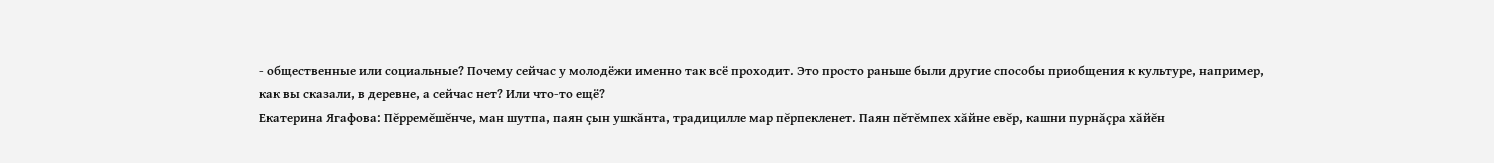- общественные или социальные? Почему сейчас у молодёжи именно так всё проходит. Это просто раньше были другие способы приобщения к культуре, например, как вы сказали, в деревне, а сейчас нет? Или что-то ещё?
Екатерина Ягафова: Пĕрремĕшĕнче, ман шутпа, паян çын ушкăнта, традицилле мар пĕрпекленет. Паян пĕтĕмпех хăйне евĕр, кашни пурнăçра хăйĕн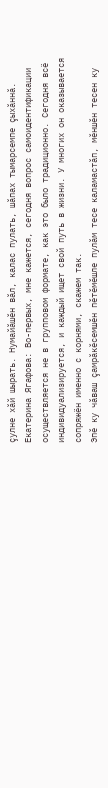çулне хăй шырать. Нумайăшĕн вăл, калас пулать, шăпах тымарсемпе çыхăннă.
Екатерина Ягафова: Во-первых, мне кажется, сегодня вопрос самоидентификации осуществляется не в групповом формате, как это было традиционно. Сегодня всё индивидуализируется, и каждый ищет свой путь в жизни. У многих он оказывается сопряжён именно с корнями, скажем так.
Эпĕ ку чăваш çамрăкĕсемшĕн пĕтĕмĕшле пулăм тесе каламастăп, мĕншĕн тесен ку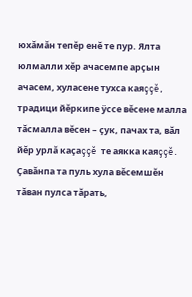юхăмăн тепĕр енĕ те пур. Ялта юлмалли хĕр ачасемпе арçын ачасем, хуласене тухса каяççĕ, традици йĕркипе ÿссе вĕсене малла тăсмалла вĕсен – çук, пачах та, вăл йĕр урлă каçаççĕ те аякка каяççĕ. Çавăнпа та пуль хула вĕсемшĕн тăван пулса тăрать,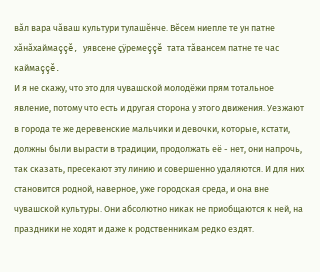вăл вара чăваш культури тулашĕнче. Вĕсем ниепле те ун патне хăнăхаймаççĕ, уявсене çÿремеççĕ тата тăвансем патне те час каймаççĕ.
И я не скажу, что это для чувашской молодёжи прям тотальное явление, потому что есть и другая сторона у этого движения. Уезжают в города те же деревенские мальчики и девочки, которые, кстати, должны были вырасти в традиции, продолжать её - нет, они напрочь, так сказать, пресекают эту линию и совершенно удаляются. И для них становится родной, наверное, уже городская среда, и она вне чувашской культуры. Они абсолютно никак не приобщаются к ней, на праздники не ходят и даже к родственникам редко ездят.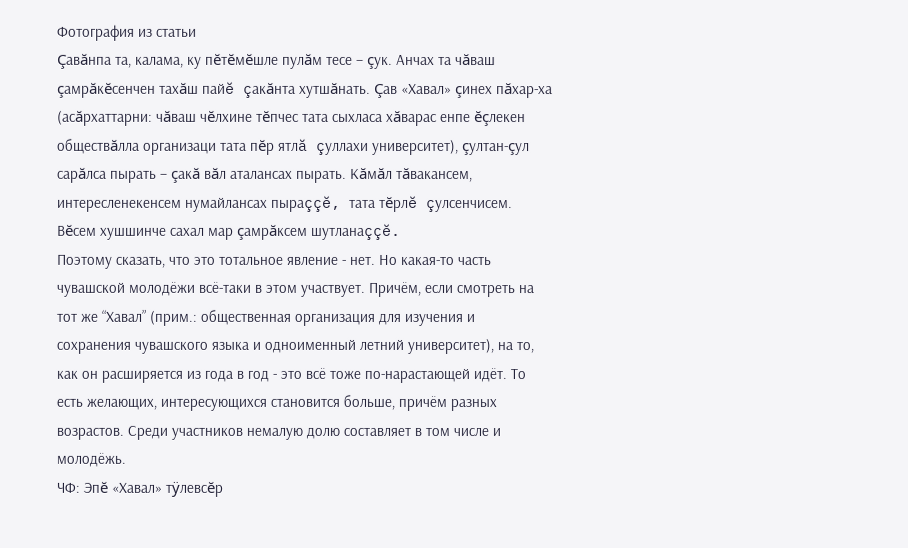Фотография из статьи
Çавăнпа та, калама, ку пĕтĕмĕшле пулăм тесе – çук. Анчах та чăваш çамрăкĕсенчен тахăш пайĕ çакăнта хутшăнать. Çав «Хавал» çинех пăхар-ха (асăрхаттарни: чăваш чĕлхине тĕпчес тата сыхласа хăварас енпе ĕçлекен обществăлла организаци тата пĕр ятлă çуллахи университет), çултан-çул сарăлса пырать – çакă вăл аталансах пырать. Кăмăл тăвакансем, интересленекенсем нумайлансах пыраççĕ, тата тĕрлĕ çулсенчисем. Вĕсем хушшинче сахал мар çамрăксем шутланаççĕ.
Поэтому сказать, что это тотальное явление - нет. Но какая-то часть чувашской молодёжи всё-таки в этом участвует. Причём, если смотреть на тот же “Хавал” (прим.: общественная организация для изучения и сохранения чувашского языка и одноименный летний университет), на то, как он расширяется из года в год - это всё тоже по-нарастающей идёт. То есть желающих, интересующихся становится больше, причём разных возрастов. Среди участников немалую долю составляет в том числе и молодёжь.
ЧФ: Эпĕ «Хавал» тÿлевсĕр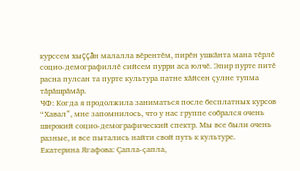курссем хыççăн малалла вĕрентĕм, пирĕн ушкăнта мана тĕрлĕ социо-демографиллĕ сийсем пурри аса юлчĕ. Эпир пурте питĕ расна пулсан та пурте культура патне хăйсен çулне тупма тăрăшрăмăр.
ЧФ: Когда я продолжила заниматься после бесплатных курсов “Хавал”, мне запомнилось, что у нас группе собрался очень широкий социо-демографический спектр. Мы все были очень разные, и все пытались найти свой путь к культуре.
Екатерина Ягафова: Çапла-çапла,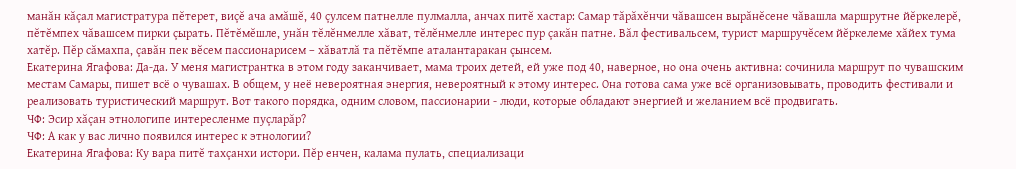манăн кăçал магистратура пĕтерет, виçĕ ача амăшĕ, 40 çулсем патнелле пулмалла, анчах питĕ хастар: Самар тăрăхĕнчи чăвашсен вырăнĕсене чăвашла маршрутне йĕркелерĕ, пĕтĕмпех чăвашсем пирки çырать. Пĕтĕмĕшле, унăн тĕлĕнмелле хăват, тĕлĕнмелле интерес пур çакăн патне. Вăл фестивальсем, турист маршручĕсем йĕркелеме хăйех тума хатĕр. Пĕр сăмахпа, çавăн пек вĕсем пассионарисем – хăватлă та пĕтĕмпе аталантаракан çынсем.
Екатерина Ягафова: Да-да. У меня магистрантка в этом году заканчивает, мама троих детей, ей уже под 40, наверное, но она очень активна: сочинила маршрут по чувашским местам Самары, пишет всё о чувашах. В общем, у неё невероятная энергия, невероятный к этому интерес. Она готова сама уже всё организовывать, проводить фестивали и реализовать туристический маршрут. Вот такого порядка, одним словом, пассионарии - люди, которые обладают энергией и желанием всё продвигать.
ЧФ: Эсир хăçан этнологипе интересленме пуçларăр?
ЧФ: А как у вас лично появился интерес к этнологии?
Екатерина Ягафова: Ку вара питĕ тахçанхи истори. Пĕр енчен, калама пулать, специализаци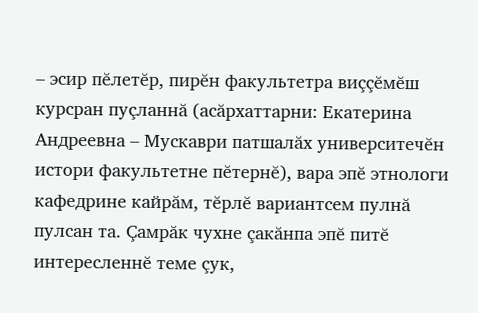– эсир пĕлетĕр, пирĕн факультетра виççĕмĕш курсран пуçланнă (асăрхаттарни: Екатерина Андреевна – Мускаври патшалăх университечĕн истори факультетне пĕтернĕ), вара эпĕ этнологи кафедрине кайрăм, тĕрлĕ вариантсем пулнă пулсан та. Çамрăк чухне çакăнпа эпĕ питĕ интересленнĕ теме çук,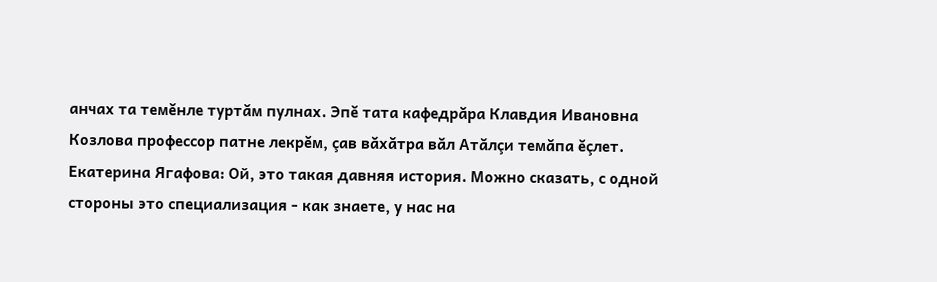анчах та темĕнле туртăм пулнах. Эпĕ тата кафедрăра Клавдия Ивановна Козлова профессор патне лекрĕм, çав вăхăтра вăл Атăлçи темăпа ĕçлет.
Екатерина Ягафова: Ой, это такая давняя история. Можно сказать, с одной стороны это специализация - как знаете, у нас на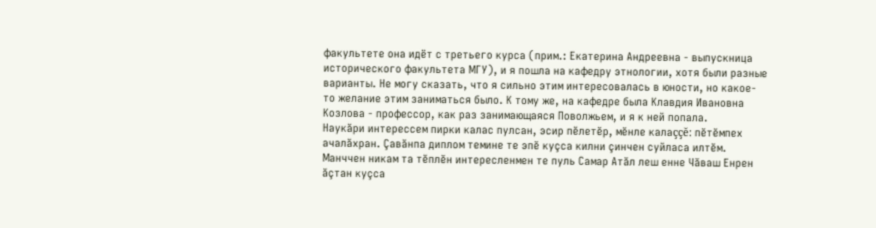факультете она идёт с третьего курса (прим.: Екатерина Андреевна - выпускница исторического факультета МГУ), и я пошла на кафедру этнологии, хотя были разные варианты. Не могу сказать, что я сильно этим интересовалась в юности, но какое-то желание этим заниматься было. К тому же, на кафедре была Клавдия Ивановна Козлова - профессор, как раз занимающаяся Поволжьем, и я к ней попала.
Наукăри интерессем пирки калас пулсан, эсир пĕлетĕр, мĕнле калаççĕ: пĕтĕмпех ачалăхран. Çавăнпа диплом темине те эпĕ куçса килни çинчен суйласа илтĕм. Манччен никам та тĕплĕн интересленмен те пуль Самар Атăл леш енне Чăваш Енрен ăçтан куçса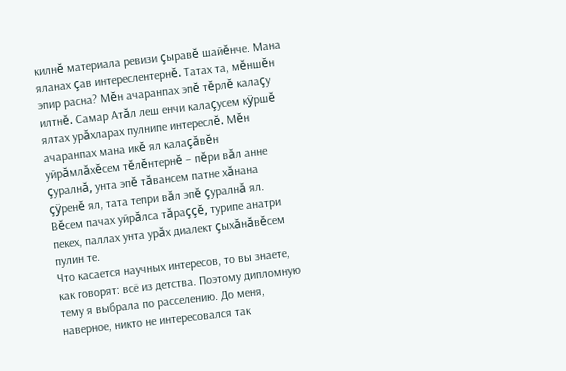килнĕ материала ревизи çыравĕ шайĕнче. Мана яланах çав интереслентернĕ. Татах та, мĕншĕн эпир расна? Мĕн ачаранпах эпĕ тĕрлĕ калаçу илтнĕ. Самар Атăл леш енчи калаçусем кÿршĕ ялтах урăхларах пулнипе интереслĕ. Мĕн ачаранпах мана икĕ ял калаçăвĕн уйрăмлăхĕсем тĕлĕнтернĕ – пĕри вăл анне çуралнă, унта эпĕ тăвансем патне хăнана çÿренĕ ял, тата тепри вăл эпĕ çуралнă ял. Вĕсем пачах уйрăлса тăраççĕ, турипе анатри пекех, паллах унта урăх диалект çыхăнăвĕсем пулин те.
Что касается научных интересов, то вы знаете, как говорят: всё из детства. Поэтому дипломную тему я выбрала по расселению. До меня, наверное, никто не интересовался так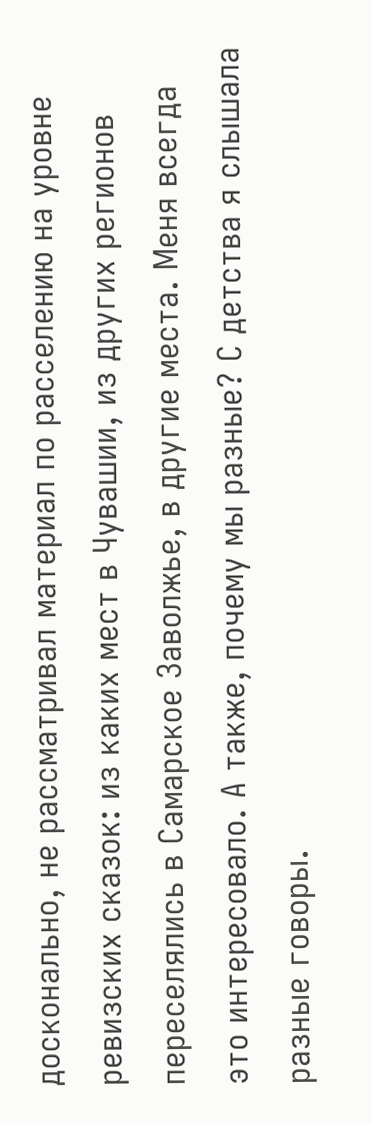досконально, не рассматривал материал по расселению на уровне ревизских сказок: из каких мест в Чувашии, из других регионов переселялись в Самарское Заволжье, в другие места. Меня всегда это интересовало. А также, почему мы разные? С детства я слышала разные говоры.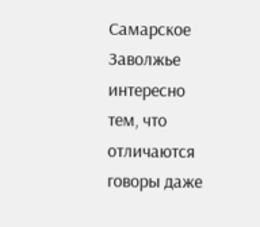Самарское Заволжье интересно тем, что отличаются говоры даже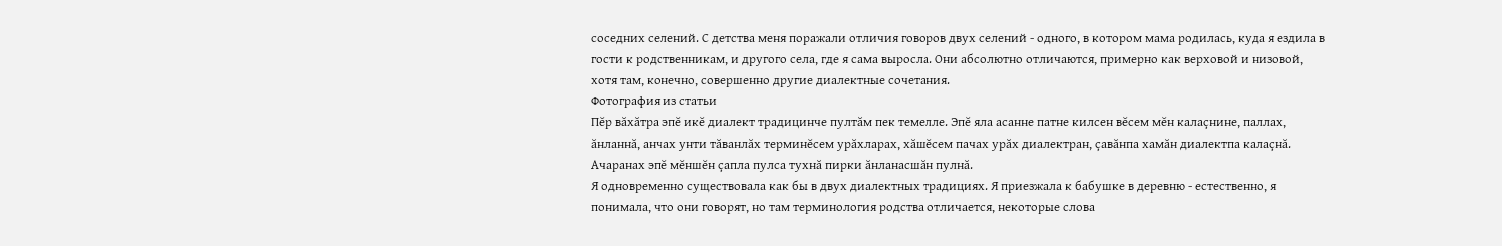соседних селений. С детства меня поражали отличия говоров двух селений - одного, в котором мама родилась, куда я ездила в гости к родственникам, и другого села, где я сама выросла. Они абсолютно отличаются, примерно как верховой и низовой, хотя там, конечно, совершенно другие диалектные сочетания.
Фотография из статьи
Пĕр вăхăтра эпĕ икĕ диалект традицинче пултăм пек темелле. Эпĕ яла асанне патне килсен вĕсем мĕн калаçнине, паллах, ăнланнă, анчах унти тăванлăх терминĕсем урăхларах, хăшĕсем пачах урăх диалектран, çавăнпа хамăн диалектпа калаçнă. Ачаранах эпĕ мĕншĕн çапла пулса тухнă пирки ăнланасшăн пулнă.
Я одновременно существовала как бы в двух диалектных традициях. Я приезжала к бабушке в деревню - естественно, я понимала, что они говорят, но там терминология родства отличается, некоторые слова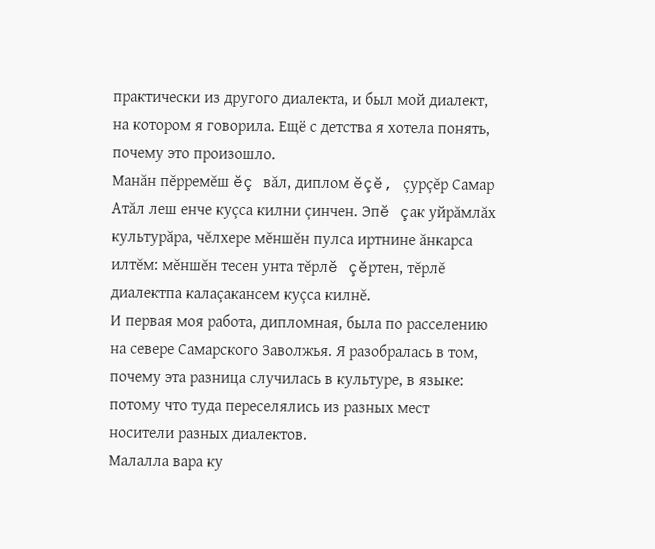практически из другого диалекта, и был мой диалект, на котором я говорила. Ещё с детства я хотела понять, почему это произошло.
Манăн пĕрремĕш ĕç вăл, диплом ĕçĕ, çурçĕр Самар Атăл леш енче куçса килни çинчен. Эпĕ çак уйрăмлăх культурăра, чĕлхере мĕншĕн пулса иртнине ăнкарса илтĕм: мĕншĕн тесен унта тĕрлĕ çĕртен, тĕрлĕ диалектпа калаçакансем куçса килнĕ.
И первая моя работа, дипломная, была по расселению на севере Самарского Заволжья. Я разобралась в том, почему эта разница случилась в культуре, в языке: потому что туда переселялись из разных мест носители разных диалектов.
Малалла вара ку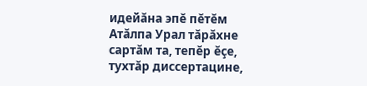идейăна эпĕ пĕтĕм Атăлпа Урал тăрăхне сартăм та, тепĕр ĕçе, тухтăр диссертацине,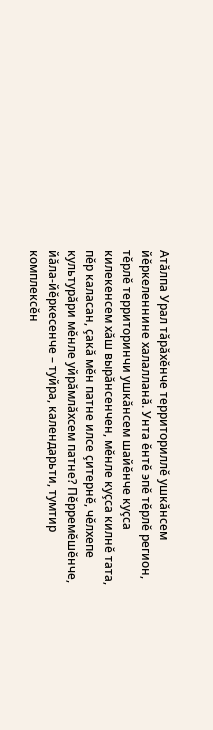Атăлпа Урал тăрăхĕнче территориллĕ ушкăнсем йĕркеленнине халалланă. Унта ĕнтĕ эпĕ тĕрлĕ регион, тĕрлĕ территоринчи ушкăнсем шайĕнче куçса килекенсем хăш вырăнсенчен, мĕнле куçса килнĕ тата, пĕр каласан, çакă мĕн патне илсе çитернĕ, чĕлхепе культурăри мĕнле уйрăмлăхсем патне? Пĕрремĕшĕнче, йăла-йĕркесенче – туйра, календарьти, тумтир комплексĕн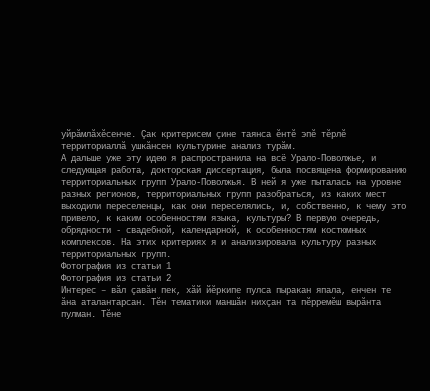уйрăмлăхĕсенче. Çак критерисем çине таянса ĕнтĕ эпĕ тĕрлĕ территориаллă ушкăнсен культурине анализ турăм.
А дальше уже эту идею я распространила на всё Урало-Поволжье, и следующая работа, докторская диссертация, была посвящена формированию территориальных групп Урало-Поволжья. В ней я уже пыталась на уровне разных регионов, территориальных групп разобраться, из каких мест выходили переселенцы, как они переселялись, и, собственно, к чему это привело, к каким особенностям языка, культуры? В первую очередь, обрядности - свадебной, календарной, к особенностям костюмных комплексов. На этих критериях я и анализировала культуру разных территориальных групп.
Фотография из статьи 1
Фотография из статьи 2
Интерес – вăл çавăн пек, хăй йĕркипе пулса пыракан япала, енчен те ăна аталантарсан. Тĕн тематики маншăн нихçан та пĕрремĕш вырăнта пулман. Тĕне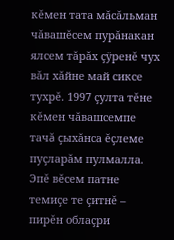кĕмен тата мăсăльман чăвашĕсем пурăнакан ялсем тăрăх çÿренĕ чух вăл хăйне май сиксе тухрĕ. 1997 çулта тĕне кĕмен чăвашсемпе тачă çыхăнса ĕçлеме пуçларăм пулмалла. Эпĕ вĕсем патне темиçе те çитнĕ – пирĕн облаçри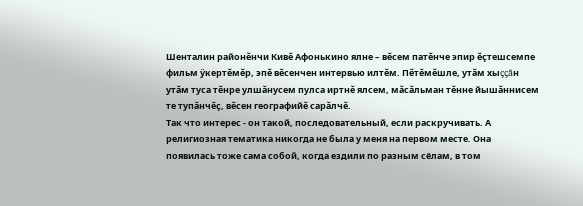Шенталин районĕнчи Кивĕ Афонькино ялне – вĕсем патĕнче эпир ĕçтешсемпе фильм ÿкертĕмĕр, эпĕ вĕсенчен интервью илтĕм. Пĕтĕмĕшле, утăм хыççăн утăм туса тĕнре улшăнусем пулса иртнĕ ялсем, мăсăльман тĕнне йышăннисем те тупăнчĕç, вĕсен географийĕ сарăлчĕ.
Так что интерес - он такой, последовательный, если раскручивать. А религиозная тематика никогда не была у меня на первом месте. Она появилась тоже сама собой, когда ездили по разным сёлам, в том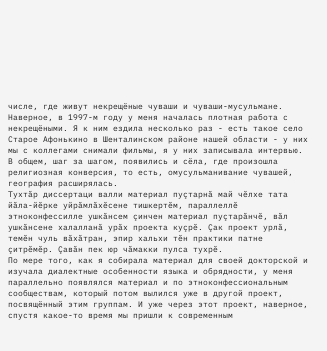числе, где живут некрещёные чуваши и чуваши-мусульмане. Наверное, в 1997-м году у меня началась плотная работа с некрещёными. Я к ним ездила несколько раз - есть такое село Старое Афонькино в Шенталинском районе нашей области - у них мы с коллегами снимали фильмы, я у них записывала интервью. В общем, шаг за шагом, появились и сёла, где произошла религиозная конверсия, то есть, омусульманивание чувашей, география расширялась.
Тухтăр диссертаци валли материал пуçтарнă май чĕлхе тата йăла-йĕрке уйрăмлăхĕсене тишкертĕм, параллеллĕ этноконфессилле ушкăнсем çинчен материал пуçтарăнчĕ, вăл ушкăнсене халалланă урăх проекта куçрĕ. Çак проект урлă, темĕн чуль вăхăтран, эпир хальхи тĕн практики патне çитрĕмĕр. Çавăн пек юр чăмакки пулса тухрĕ.
По мере того, как я собирала материал для своей докторской и изучала диалектные особенности языка и обрядности, у меня параллельно появлялся материал и по этноконфессиональным сообществам, который потом вылился уже в другой проект, посвящённый этим группам. И уже через этот проект, наверное, спустя какое-то время мы пришли к современным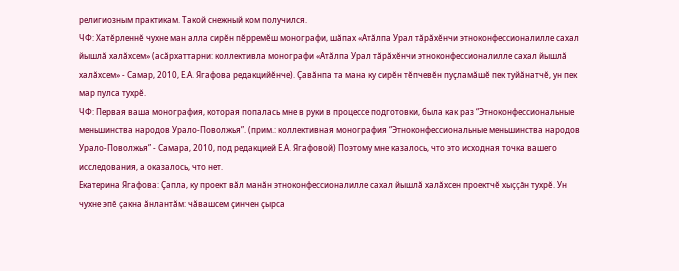религиозным практикам. Такой снежный ком получился.
ЧФ: Хатĕрленнĕ чухне ман алла сирĕн пĕрремĕш монографи, шăпах «Атăлпа Урал тăрăхĕнчи этноконфессионалилле сахал йышлă халăхсем» (асăрхаттарни: коллективла монографи «Атăлпа Урал тăрăхĕнчи этноконфессионалилле сахал йышлă халăхсем» - Самар, 2010, Е.А. Ягафова редакцийĕнче). Çавăнпа та мана ку сирĕн тĕпчевĕн пуçламăшĕ пек туйăнатчĕ, ун пек мар пулса тухрĕ.
ЧФ: Первая ваша монография, которая попалась мне в руки в процессе подготовки, была как раз “Этноконфессиональные меньшинства народов Урало-Поволжья”. (прим.: коллективная монография “Этноконфессиональные меньшинства народов Урало-Поволжья” - Самара, 2010, под редакцией Е.А. Ягафовой) Поэтому мне казалось, что это исходная точка вашего исследования, а оказалось, что нет.
Екатерина Ягафова: Çапла, ку проект вăл манăн этноконфессионалилле сахал йышлă халăхсен проектчĕ хыççăн тухрĕ. Ун чухне эпĕ çакна ăнлантăм: чăвашсем çинчен çырса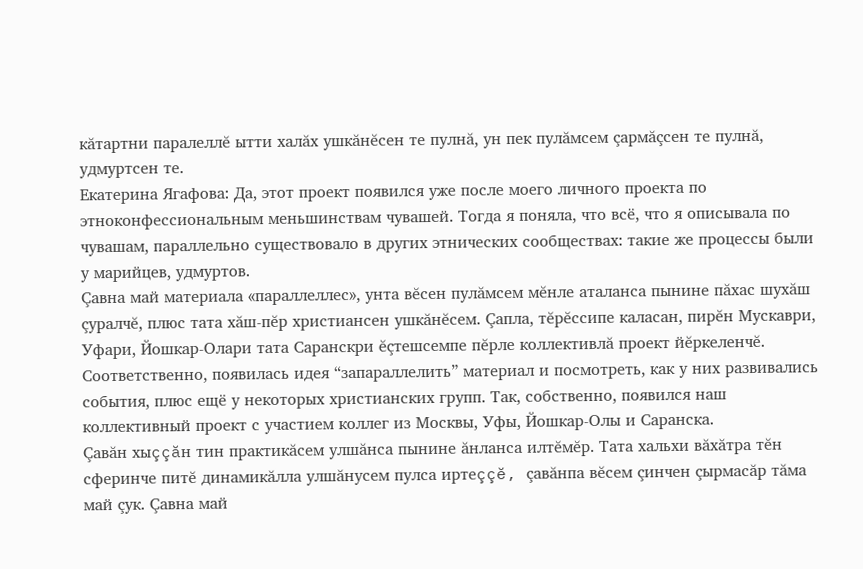кăтартни паралеллĕ ытти халăх ушкăнĕсен те пулнă, ун пек пулăмсем çармăçсен те пулнă, удмуртсен те.
Екатерина Ягафова: Да, этот проект появился уже после моего личного проекта по этноконфессиональным меньшинствам чувашей. Тогда я поняла, что всё, что я описывала по чувашам, параллельно существовало в других этнических сообществах: такие же процессы были у марийцев, удмуртов.
Çавна май материала «параллеллес», унта вĕсен пулăмсем мĕнле аталанса пынине пăхас шухăш çуралчĕ, плюс тата хăш-пĕр христиансен ушкăнĕсем. Çапла, тĕрĕссипе каласан, пирĕн Мускаври, Уфари, Йошкар-Олари тата Саранскри ĕçтешсемпе пĕрле коллективлă проект йĕркеленчĕ.
Соответственно, появилась идея “запараллелить” материал и посмотреть, как у них развивались события, плюс ещё у некоторых христианских групп. Так, собственно, появился наш коллективный проект с участием коллег из Москвы, Уфы, Йошкар-Олы и Саранска.
Çавăн хыççăн тин практикăсем улшăнса пынине ăнланса илтĕмĕр. Тата хальхи вăхăтра тĕн сферинче питĕ динамикăлла улшăнусем пулса иртеççĕ, çавăнпа вĕсем çинчен çырмасăр тăма май çук. Çавна май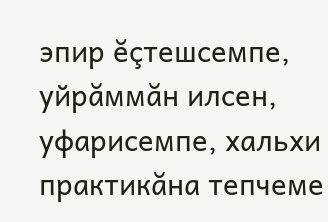эпир ĕçтешсемпе, уйрăммăн илсен, уфарисемпе, хальхи практикăна тепчеме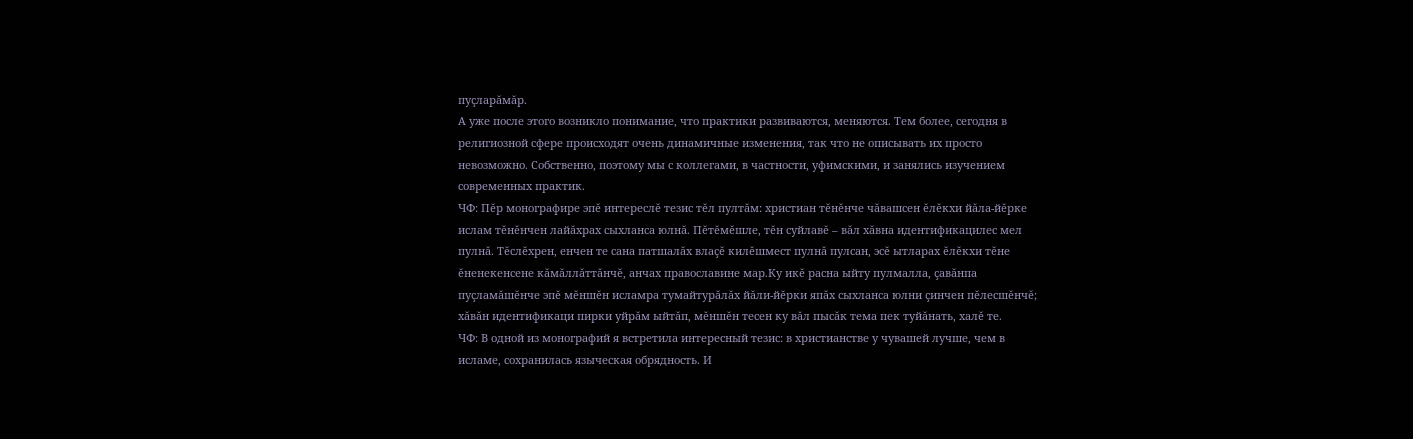пуçларăмăр.
А уже после этого возникло понимание, что практики развиваются, меняются. Тем более, сегодня в религиозной сфере происходят очень динамичные изменения, так что не описывать их просто невозможно. Собственно, поэтому мы с коллегами, в частности, уфимскими, и занялись изучением современных практик.
ЧФ: Пĕр монографире эпĕ интереслĕ тезис тĕл пултăм: христиан тĕнĕнче чăвашсен ĕлĕкхи йăла-йĕрке ислам тĕнĕнчен лайăхрах сыхланса юлнă. Пĕтĕмĕшле, тĕн суйлавĕ – вăл хăвна идентификацилес мел пулнă. Тĕслĕхрен, енчен те сана патшалăх влаçĕ килĕшмест пулнă пулсан, эсĕ ытларах ĕлĕкхи тĕне ĕненекенсене кăмăллăттăнчĕ, анчах православине мар.Ку икĕ расна ыйту пулмалла, çавăнпа пуçламăшĕнче эпĕ мĕншĕн исламра тумайтурăлăх йăли-йĕрки япăх сыхланса юлни çинчен пĕлесшĕнчĕ; хăвăн идентификаци пирки уйрăм ыйтăп, мĕншĕн тесен ку вăл пысăк тема пек туйăнать, халĕ те.
ЧФ: В одной из монографий я встретила интересный тезис: в христианстве у чувашей лучше, чем в исламе, сохранилась языческая обрядность. И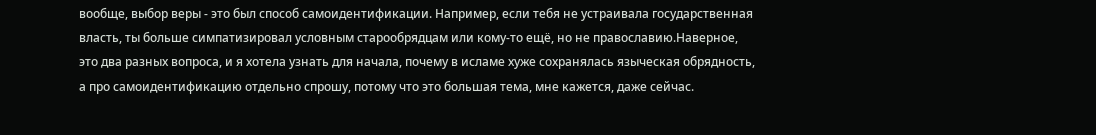вообще, выбор веры - это был способ самоидентификации. Например, если тебя не устраивала государственная власть, ты больше симпатизировал условным старообрядцам или кому-то ещё, но не православию.Наверное, это два разных вопроса, и я хотела узнать для начала, почему в исламе хуже сохранялась языческая обрядность, а про самоидентификацию отдельно спрошу, потому что это большая тема, мне кажется, даже сейчас.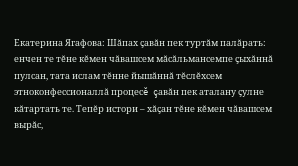Екатерина Ягафова: Шăпах çавăн пек туртăм палăрать: енчен те тĕне кĕмен чăвашсем мăсăльмансемпе çыхăннă пулсан, тата ислам тĕнне йышăннă тĕслĕхсем этноконфессионаллă процесĕ çавăн пек аталану çулне кăтартать те. Тепĕр истори – хăçан тĕне кĕмен чăвашсем вырăс,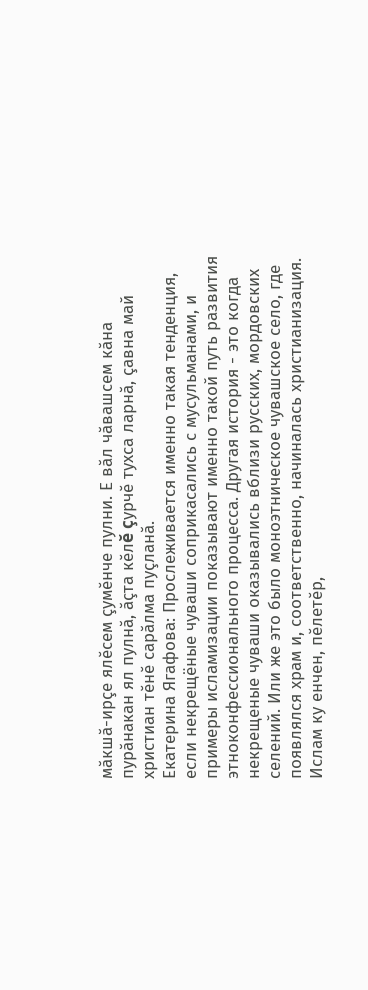мăкшă-ирçе ялĕсем çумĕнче пулни. Е вăл чăвашсем кăна пурăнакан ял пулнă, ăçта кĕлĕ çурчĕ тухса ларнă, çавна май христиан тĕнĕ сарăлма пуçланă.
Екатерина Ягафова: Прослеживается именно такая тенденция, если некрещёные чуваши соприкасались с мусульманами, и примеры исламизации показывают именно такой путь развития этноконфессионального процесса. Другая история - это когда некрещеные чуваши оказывались вблизи русских, мордовских селений. Или же это было моноэтническое чувашское село, где появлялся храм и, соответственно, начиналась христианизация.
Ислам ку енчен, пĕлетĕр,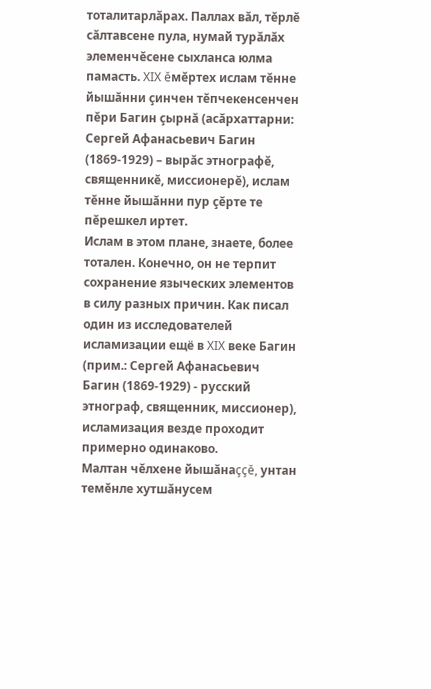тоталитарлăрах. Паллах вăл, тĕрлĕ сăлтавсене пула, нумай турăлăх элеменчĕсене сыхланса юлма памасть. XIX ĕмĕртех ислам тĕнне йышăнни çинчен тĕпчекенсенчен пĕри Багин çырнă (асăрхаттарни: Сергей Афанасьевич Багин (1869-1929) – вырăс этнографĕ, священникĕ, миссионерĕ), ислам тĕнне йышăнни пур çĕрте те пĕрешкел иртет.
Ислам в этом плане, знаете, более тотален. Конечно, он не терпит сохранение языческих элементов в силу разных причин. Как писал один из исследователей исламизации ещё в XIX веке Багин (прим.: Сергей Афанасьевич Багин (1869-1929) - русский этнограф, священник, миссионер), исламизация везде проходит примерно одинаково.
Малтан чĕлхене йышăнаççĕ, унтан темĕнле хутшăнусем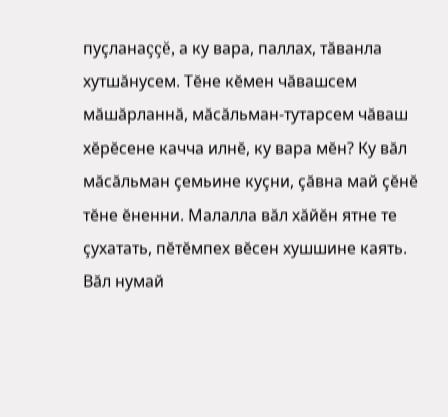пуçланаççĕ, а ку вара, паллах, тăванла хутшăнусем. Тĕне кĕмен чăвашсем мăшăрланнă, мăсăльман-тутарсем чăваш хĕрĕсене качча илнĕ, ку вара мĕн? Ку вăл мăсăльман çемьине куçни, çăвна май çĕнĕ тĕне ĕненни. Малалла вăл хăйĕн ятне те çухатать, пĕтĕмпех вĕсен хушшине каять. Вăл нумай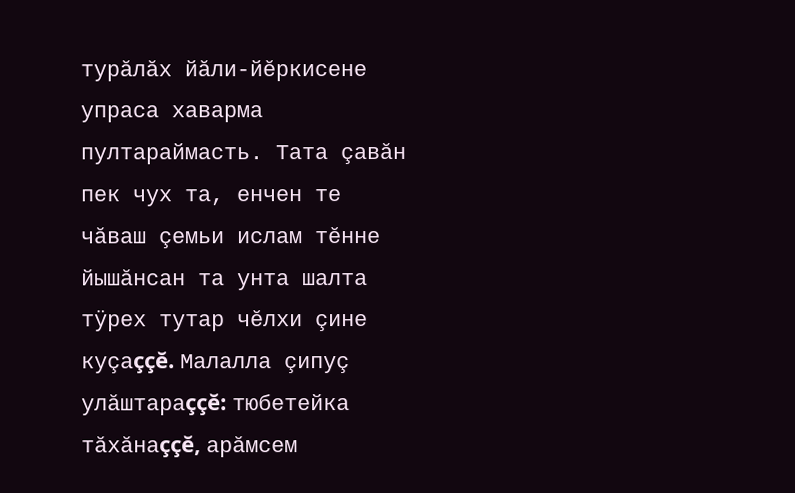турăлăх йăли-йĕркисене упраса хаварма пултараймасть. Тата çавăн пек чух та, енчен те чăваш çемьи ислам тĕнне йышăнсан та унта шалта тÿрех тутар чĕлхи çине куçаççĕ. Малалла çипуç улăштараççĕ: тюбетейка тăхăнаççĕ, арăмсем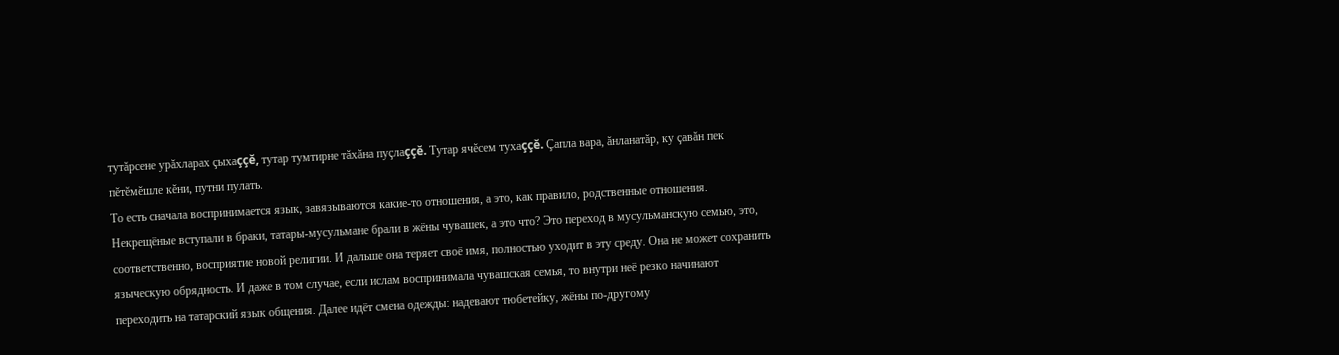тутăрсене урăхларах çыхаççĕ, тутар тумтирне тăхăна пуçлаççĕ. Тутар ячĕсем тухаççĕ. Çапла вара, ăнланатăр, ку çавăн пек пĕтĕмĕшле кĕни, путни пулать.
То есть сначала воспринимается язык, завязываются какие-то отношения, а это, как правило, родственные отношения. Некрещёные вступали в браки, татары-мусульмане брали в жёны чувашек, а это что? Это переход в мусульманскую семью, это, соответственно, восприятие новой религии. И дальше она теряет своё имя, полностью уходит в эту среду. Она не может сохранить языческую обрядность. И даже в том случае, если ислам воспринимала чувашская семья, то внутри неё резко начинают переходить на татарский язык общения. Далее идёт смена одежды: надевают тюбетейку, жёны по-другому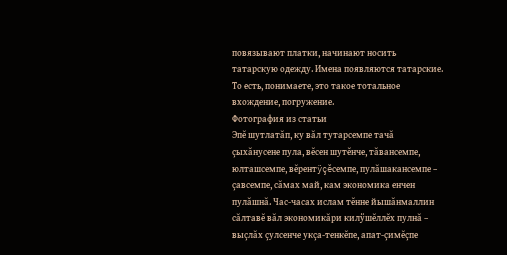повязывают платки, начинают носить татарскую одежду. Имена появляются татарские. То есть, понимаете, это такое тотальное вхождение, погружение.
Фотография из статьи
Эпĕ шутлатăп, ку вăл тутарсемпе тачă çыхăнусене пула, вĕсен шутĕнче, тăвансемпе, юлташсемпе, вĕрентÿçĕсемпе, пулăшакансемпе – çавсемпе, сăмах май, кам экономика енчен пулăшнă. Час-часах ислам тĕнне йышăнмаллин сăлтавĕ вăл экономикăри килÿшĕллĕх пулнă – выçлăх çулсенче укçа-тенкĕпе, апат-çимĕçпе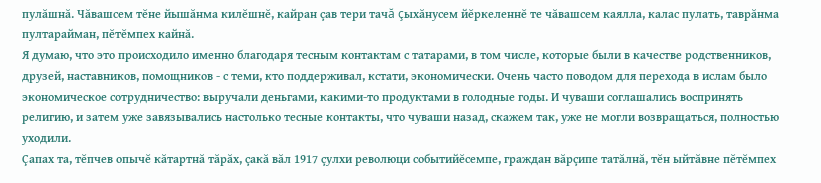пулăшнă. Чăвашсем тĕне йышăнма килĕшнĕ, кайран çав тери тачă çыхăнусем йĕркеленнĕ те чăвашсем каялла, калас пулать, таврăнма пултарайман, пĕтĕмпех кайнă.
Я думаю, что это происходило именно благодаря тесным контактам с татарами, в том числе, которые были в качестве родственников, друзей, наставников, помощников - с теми, кто поддерживал, кстати, экономически. Очень часто поводом для перехода в ислам было экономическое сотрудничество: выручали деньгами, какими-то продуктами в голодные годы. И чуваши соглашались воспринять религию, и затем уже завязывались настолько тесные контакты, что чуваши назад, скажем так, уже не могли возвращаться, полностью уходили.
Çапах та, тĕпчев опычĕ кăтартнă тăрăх, çакă вăл 1917 çулхи революци событийĕсемпе, граждан вăрçипе татăлнă, тĕн ыйтăвне пĕтĕмпех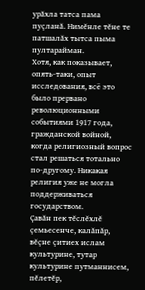урăхла татса пама пуçланă. Нимĕнле тĕне те патшалăх тытса пыма пултарайман.
Хотя, как показывает, опять-таки, опыт исследования, всё это было прервано революционными событиями 1917 года, гражданской войной, когда религиозный вопрос стал решаться тотально по-другому. Никакая религия уже не могла поддерживаться государством.
Çавăн пек тĕслĕхлĕ çемьесенче, калăпăр, вĕçне çитиех ислам культурине, тутар культурине путманнисем, пĕлетĕр,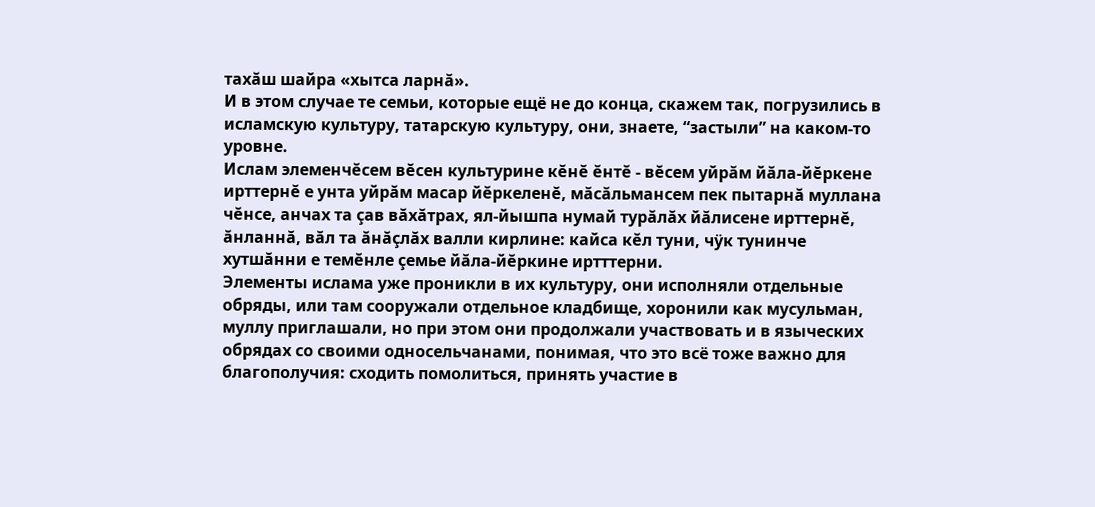тахăш шайра «хытса ларнă».
И в этом случае те семьи, которые ещё не до конца, скажем так, погрузились в исламскую культуру, татарскую культуру, они, знаете, “застыли” на каком-то уровне.
Ислам элеменчĕсем вĕсен культурине кĕнĕ ĕнтĕ - вĕсем уйрăм йăла-йĕркене ирттернĕ е унта уйрăм масар йĕркеленĕ, мăсăльмансем пек пытарнă муллана чĕнсе, анчах та çав вăхăтрах, ял-йышпа нумай турăлăх йăлисене ирттернĕ, ăнланнă, вăл та ăнăçлăх валли кирлине: кайса кĕл туни, чÿк тунинче хутшăнни е темĕнле çемье йăла-йĕркине иртттерни.
Элементы ислама уже проникли в их культуру, они исполняли отдельные обряды, или там сооружали отдельное кладбище, хоронили как мусульман, муллу приглашали, но при этом они продолжали участвовать и в языческих обрядах со своими односельчанами, понимая, что это всё тоже важно для благополучия: сходить помолиться, принять участие в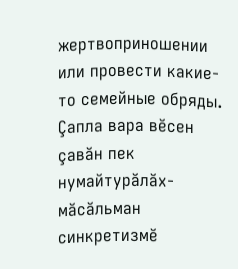жертвоприношении или провести какие-то семейные обряды.
Çапла вара вĕсен çавăн пек нумайтурăлăх-мăсăльман синкретизмĕ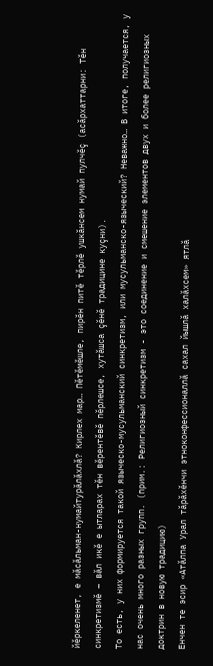йĕркеленет, е мăсăльман-нумайтурăлăхлă? Кирлех мар… Пĕтĕмĕшле, пирĕн питĕ тĕрлĕ ушкăнсем нумай пулчĕç (асăрхаттарни: Тĕн синкретизмĕ – вăл икĕ е ытларах тĕн вĕрентĕвĕ пĕрлешсе, хутăшса çĕнĕ традицине куçни).
То есть, у них формируется такой языческо-мусульманский синкретизм, или мусульманско-языческий? Неважно… В итоге, получается, у нас очень много разных групп. (прим.: Религиозный синкретизм - это соединение и смешение элементов двух и более религиозных доктрин в новую традицию)
Енчен те эсир «Атăлпа Урал тăрăхĕнчи этноконфессионаллă сахал йышлă халăхсем» ятлă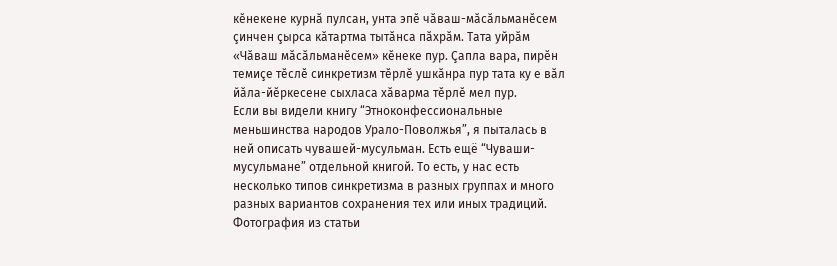кĕнекене курнă пулсан, унта эпĕ чăваш-мăсăльманĕсем çинчен çырса кăтартма тытăнса пăхрăм. Тата уйрăм «Чăваш мăсăльманĕсем» кĕнеке пур. Çапла вара, пирĕн темиçе тĕслĕ синкретизм тĕрлĕ ушкăнра пур тата ку е вăл йăла-йĕркесене сыхласа хăварма тĕрлĕ мел пур.
Если вы видели книгу “Этноконфессиональные меньшинства народов Урало-Поволжья”, я пыталась в ней описать чувашей-мусульман. Есть ещё “Чуваши-мусульмане” отдельной книгой. То есть, у нас есть несколько типов синкретизма в разных группах и много разных вариантов сохранения тех или иных традиций.
Фотография из статьи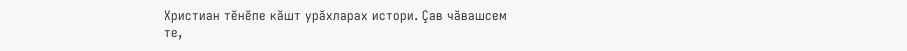Христиан тĕнĕпе кăшт урăхларах истори. Çав чăвашсем те,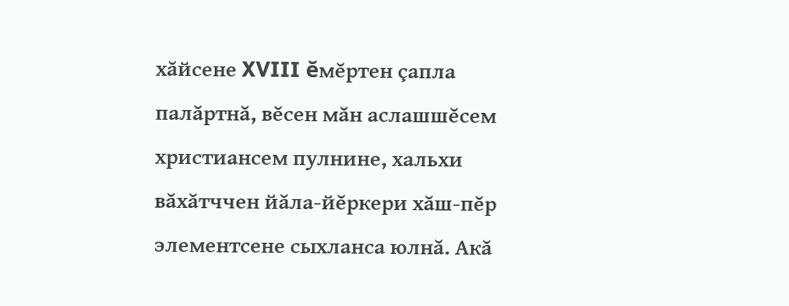хăйсене XVIII ĕмĕртен çапла палăртнă, вĕсен мăн аслашшĕсем христиансем пулнине, хальхи вăхăтччен йăла-йĕркери хăш-пĕр элементсене сыхланса юлнă. Акă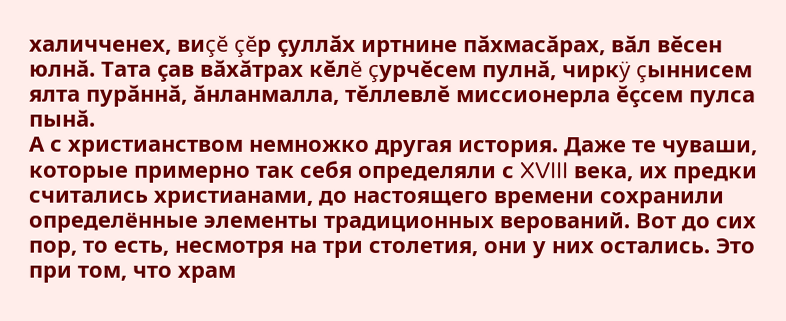халичченех, виçĕ çĕр çуллăх иртнине пăхмасăрах, вăл вĕсен юлнă. Тата çав вăхăтрах кĕлĕ çурчĕсем пулнă, чиркÿ çыннисем ялта пурăннă, ăнланмалла, тĕллевлĕ миссионерла ĕçсем пулса пынă.
А с христианством немножко другая история. Даже те чуваши, которые примерно так себя определяли с XVIII века, их предки считались христианами, до настоящего времени сохранили определённые элементы традиционных верований. Вот до сих пор, то есть, несмотря на три столетия, они у них остались. Это при том, что храм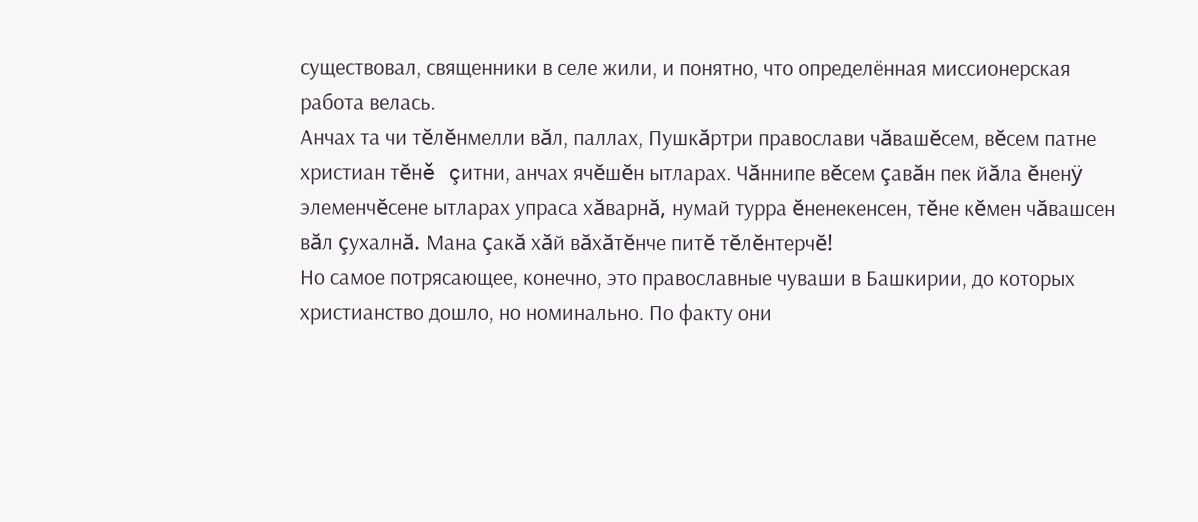существовал, священники в селе жили, и понятно, что определённая миссионерская работа велась.
Анчах та чи тĕлĕнмелли вăл, паллах, Пушкăртри православи чăвашĕсем, вĕсем патне христиан тĕнĕ çитни, анчах ячĕшĕн ытларах. Чăннипе вĕсем çавăн пек йăла ĕненÿ элеменчĕсене ытларах упраса хăварнă, нумай турра ĕненекенсен, тĕне кĕмен чăвашсен вăл çухалнă. Мана çакă хăй вăхăтĕнче питĕ тĕлĕнтерчĕ!
Но самое потрясающее, конечно, это православные чуваши в Башкирии, до которых христианство дошло, но номинально. По факту они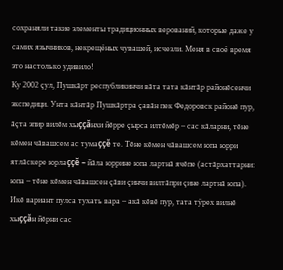сохраняли такие элементы традиционных верований, которые даже у самих язычников, некрещёных чувашей, исчезли. Меня в своё время это настолько удивило!
Ку 2002 çул, Пушкăрт республикинчи вăта тата кăнтăр районĕсенчи экспедици. Унта кăнтăр Пушкăртра çавăн пек Федоровск районĕ пур, ăçта эпир вилĕм хыççăнхи йĕрре çырса илтĕмĕр – сас кăларни, тĕне кĕмен чăвашсем ас тумаççĕ те. Тĕне кĕмен чăвашсем юпа юрри ятлăскере юрлаççĕ – йăла юррине юпа лартнă ячĕпе (астăрхаттарни: юпа – тĕне кĕмен чăвашсен çăви çинчи вилтăпри çине лартнă юпа). Икĕ вариант пулса тухать вара – акă кĕвĕ пур, тата тÿрех вилнĕ хыççăн йĕрни сас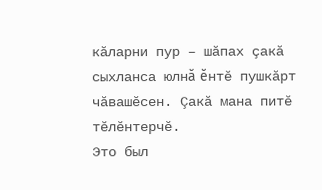кăларни пур – шăпах çакă сыхланса юлнă ĕнтĕ пушкăрт чăвашĕсен. Çакă мана питĕ тĕлĕнтерчĕ.
Это был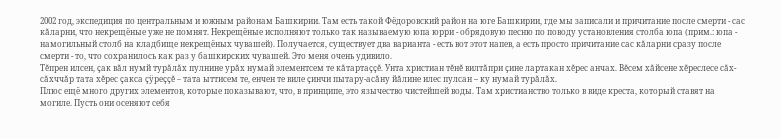2002 год, экспедиция по центральным и южным районам Башкирии. Там есть такой Фёдоровский район на юге Башкирии, где мы записали и причитание после смерти - сас кăларни, что некрещёные уже не помнят. Некрещёные исполняют только так называемую юпа юрри - обрядовую песню по поводу установления столба юпа (прим.: юпа - намогильный столб на кладбище некрещёных чувашей). Получается, существует два варианта - есть вот этот напев, а есть просто причитание сас кăларни сразу после смерти - то, что сохранилось как раз у башкирских чувашей. Это меня очень удивило.
Тĕпрен илсен, çак вăл нумй турăлăх пулнине урăх нумай элементсем те кăтартаççĕ. Унта христиан тĕнĕ вилтăпри çине лартакан хĕрес анчах. Вĕсем хăйсене хĕреслесе сăх-сăхччăр тата хĕрес çакса çÿреççĕ – тата ыттисем те, енчен те виле çинчи пытару-асăну йăлине илес пулсан – ку нумай турăлăх.
Плюс ещё много других элементов, которые показывают, что, в принципе, это язычество чистейшей воды. Там христианство только в виде креста, который ставят на могиле. Пусть они осеняют себя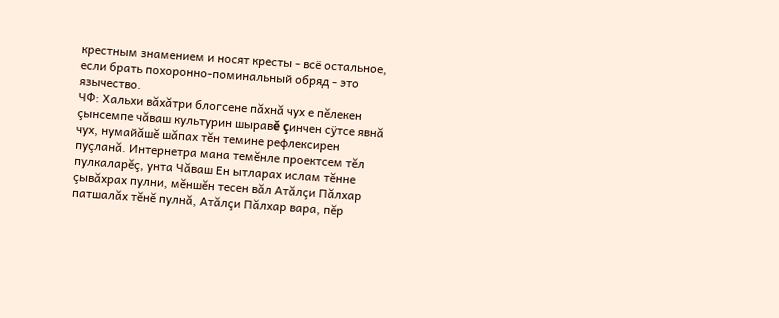крестным знамением и носят кресты - всё остальное, если брать похоронно-поминальный обряд - это язычество.
ЧФ: Хальхи вăхăтри блогсене пăхнă чух е пĕлекен çынсемпе чăваш культурин шыравĕ çинчен сÿтсе явнă чух, нумайăшĕ шăпах тĕн темине рефлексирен пуçланă. Интернетра мана темĕнле проектсем тĕл пулкаларĕç, унта Чăваш Ен ытларах ислам тĕнне çывăхрах пулни, мĕншĕн тесен вăл Атăлçи Пăлхар патшалăх тĕнĕ пулнă, Атăлçи Пăлхар вара, пĕр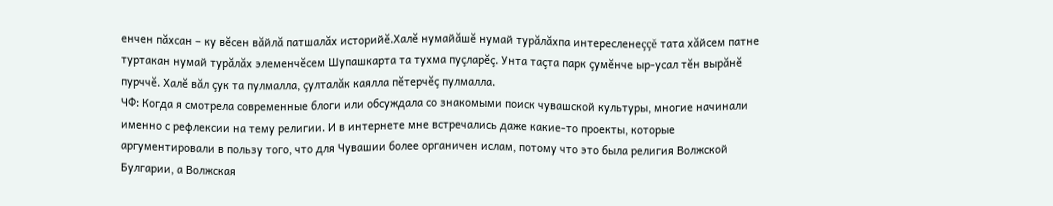енчен пăхсан – ку вĕсен вăйлă патшалăх историйĕ.Халĕ нумайăшĕ нумай турăлăхпа интересленеççĕ тата хăйсем патне туртакан нумай турăлăх элеменчĕсем Шупашкарта та тухма пуçларĕç. Унта таçта парк çумĕнче ыр-усал тĕн вырăнĕ пурччĕ. Халĕ вăл çук та пулмалла, çулталăк каялла пĕтерчĕç пулмалла.
ЧФ: Когда я смотрела современные блоги или обсуждала со знакомыми поиск чувашской культуры, многие начинали именно с рефлексии на тему религии. И в интернете мне встречались даже какие-то проекты, которые аргументировали в пользу того, что для Чувашии более органичен ислам, потому что это была религия Волжской Булгарии, а Волжская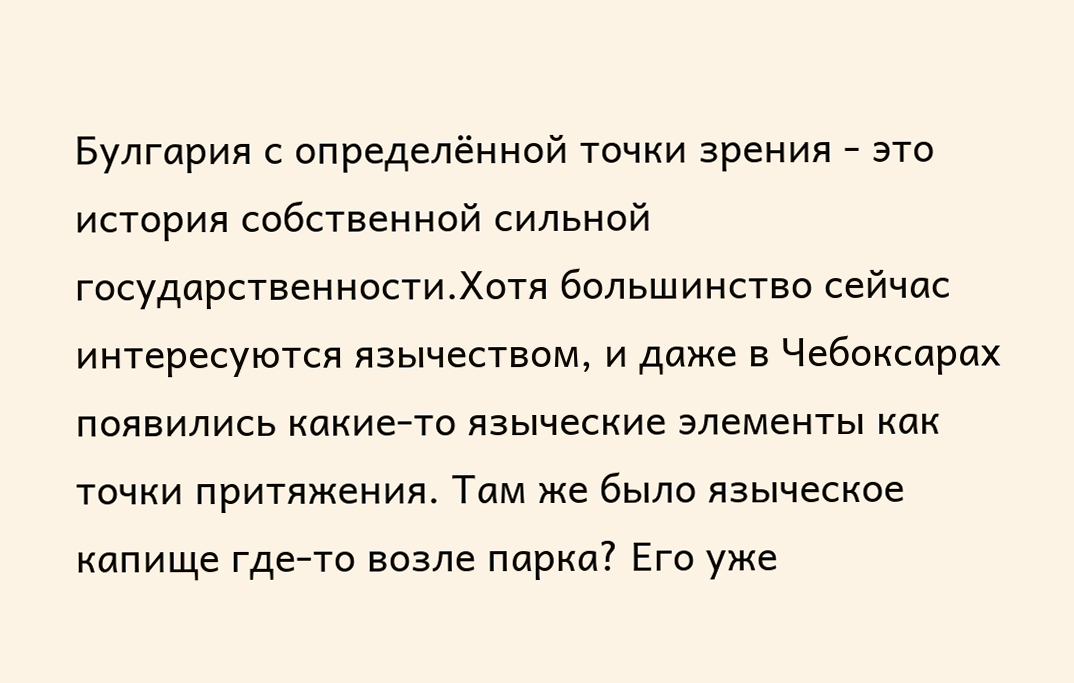Булгария с определённой точки зрения - это история собственной сильной государственности.Хотя большинство сейчас интересуются язычеством, и даже в Чебоксарах появились какие-то языческие элементы как точки притяжения. Там же было языческое капище где-то возле парка? Его уже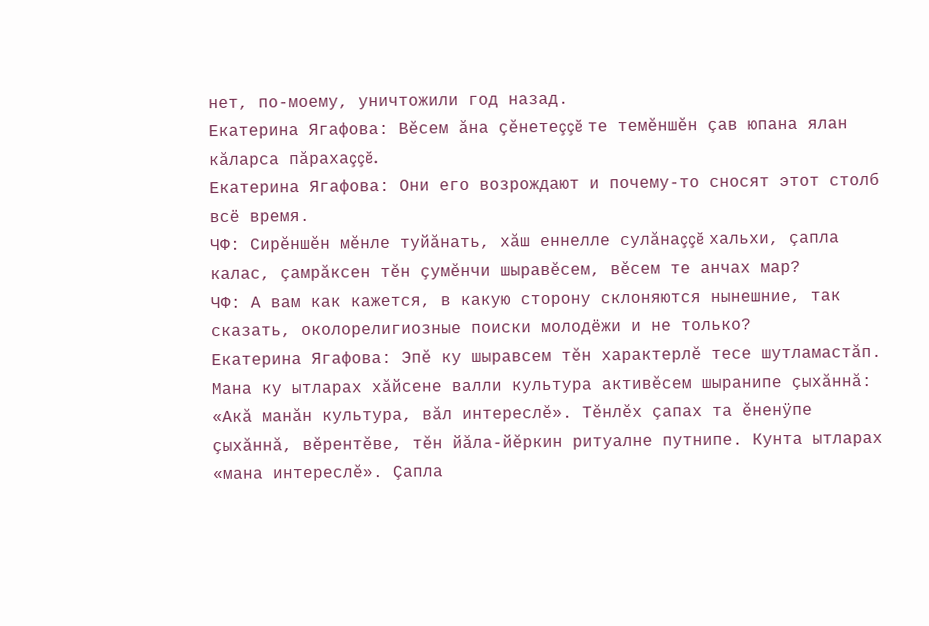нет, по-моему, уничтожили год назад.
Екатерина Ягафова: Вĕсем ăна çĕнетеççĕ те темĕншĕн çав юпана ялан кăларса пăрахаççĕ.
Екатерина Ягафова: Они его возрождают и почему-то сносят этот столб всё время.
ЧФ: Сирĕншĕн мĕнле туйăнать, хăш еннелле сулăнаççĕ хальхи, çапла калас, çамрăксен тĕн çумĕнчи шыравĕсем, вĕсем те анчах мар?
ЧФ: А вам как кажется, в какую сторону склоняются нынешние, так сказать, околорелигиозные поиски молодёжи и не только?
Екатерина Ягафова: Эпĕ ку шыравсем тĕн характерлĕ тесе шутламастăп. Мана ку ытларах хăйсене валли культура активĕсем шыранипе çыхăннă: «Акă манăн культура, вăл интереслĕ». Тĕнлĕх çапах та ĕненÿпе çыхăннă, вĕрентĕве, тĕн йăла-йĕркин ритуалне путнипе. Кунта ытларах «мана интереслĕ». Çапла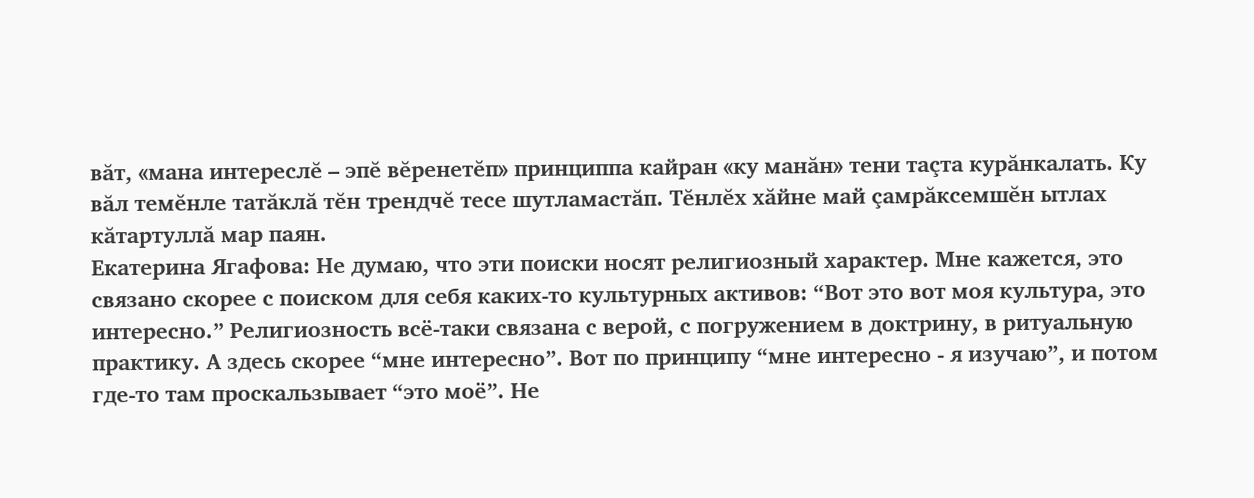вăт, «мана интереслĕ – эпĕ вĕренетĕп» принциппа кайран «ку манăн» тени таçта курăнкалать. Ку вăл темĕнле татăклă тĕн трендчĕ тесе шутламастăп. Тĕнлĕх хăйне май çамрăксемшĕн ытлах кăтартуллă мар паян.
Екатерина Ягафова: Не думаю, что эти поиски носят религиозный характер. Мне кажется, это связано скорее с поиском для себя каких-то культурных активов: “Вот это вот моя культура, это интересно.” Религиозность всё-таки связана с верой, с погружением в доктрину, в ритуальную практику. А здесь скорее “мне интересно”. Вот по принципу “мне интересно - я изучаю”, и потом где-то там проскальзывает “это моё”. Не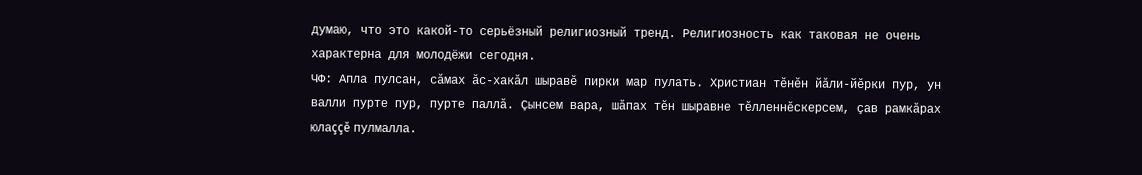думаю, что это какой-то серьёзный религиозный тренд. Религиозность как таковая не очень характерна для молодёжи сегодня.
ЧФ: Апла пулсан, сăмах ăс-хакăл шыравĕ пирки мар пулать. Христиан тĕнĕн йăли-йĕрки пур, ун валли пурте пур, пурте паллă. Çынсем вара, шăпах тĕн шыравне тĕлленнĕскерсем, çав рамкăрах юлаççĕ пулмалла.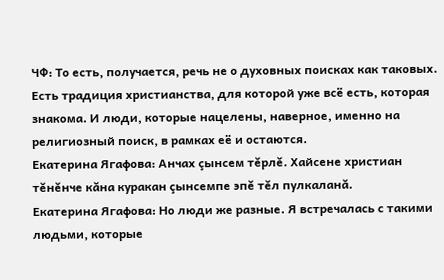ЧФ: То есть, получается, речь не о духовных поисках как таковых. Есть традиция христианства, для которой уже всё есть, которая знакома. И люди, которые нацелены, наверное, именно на религиозный поиск, в рамках её и остаются.
Екатерина Ягафова: Анчах çынсем тĕрлĕ. Хайсене христиан тĕнĕнче кăна куракан çынсемпе эпĕ тĕл пулкаланă.
Екатерина Ягафова: Но люди же разные. Я встречалась с такими людьми, которые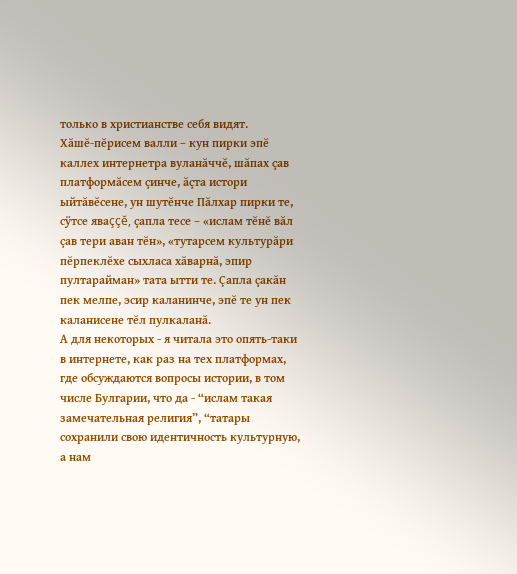только в христианстве себя видят.
Хăшĕ-пĕрисем валли – кун пирки эпĕ каллех интернетра вуланăччĕ, шăпах çав платформăсем çинче, ăçта истори ыйтăвĕсене, ун шутĕнче Пăлхар пирки те, сÿтсе яваççĕ, çапла тесе – «ислам тĕнĕ вăл çав тери аван тĕн», «тутарсем культурăри пĕрпеклĕхе сыхласа хăварнă, эпир пултарайман» тата ытти те. Çапла çакăн пек мелпе, эсир каланинче, эпĕ те ун пек каланисене тĕл пулкаланă.
А для некоторых - я читала это опять-таки в интернете, как раз на тех платформах, где обсуждаются вопросы истории, в том числе Булгарии, что да - “ислам такая замечательная религия”, “татары сохранили свою идентичность культурную, а нам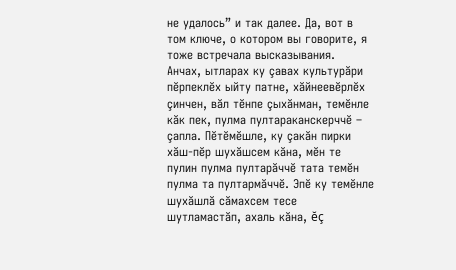не удалось” и так далее. Да, вот в том ключе, о котором вы говорите, я тоже встречала высказывания.
Анчах, ытларах ку çавах культурăри пĕрпеклĕх ыйту патне, хăйнеевĕрлĕх çинчен, вăл тĕнпе çыхăнман, темĕнле кăк пек, пулма пултараканскерччĕ – çапла. Пĕтĕмĕшле, ку çакăн пирки хăш-пĕр шухăшсем кăна, мĕн те пулин пулма пултарăччĕ тата темĕн пулма та пултармăччĕ. Эпĕ ку темĕнле шухăшлă сăмахсем тесе шутламастăп, ахаль кăна, ĕç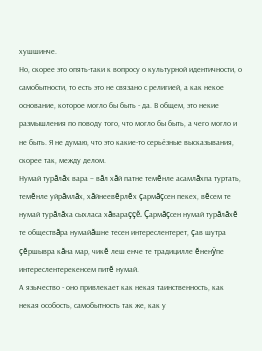хушшинче.
Но, скорее это опять-таки к вопросу о культурной идентичности, о самобытности, то есть это не связано с религией, а как некое основание, которое могло бы быть - да. В общем, это некие размышления по поводу того, что могло бы быть, а чего могло и не быть. Я не думаю, что это какие-то серьёзные высказывания, скорее так, между делом.
Нумай турăлăх вара – вăл хăй патне темĕнле асамлăхпа туртать, темĕнле уйрăмлăх, хăйнеевĕрлĕх çармăçсен пекех, вĕсем те нумай турăлăха сыхласа хăвараççĕ. Çармăçсен нумай турăлăхĕ те обществăра нумайăшне тесен интереслентерет, çав шутра çĕршывра кăна мар, чикĕ леш енче те традицилле ĕненÿпе интереслентерекенсем питĕ нумай.
А язычество - оно привлекает как некая таинственность, как некая особость, самобытность так же, как у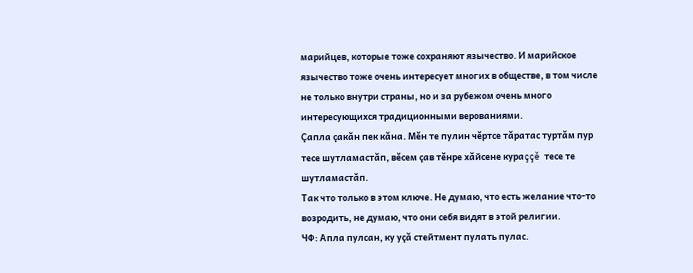марийцев, которые тоже сохраняют язычество. И марийское язычество тоже очень интересует многих в обществе, в том числе не только внутри страны, но и за рубежом очень много интересующихся традиционными верованиями.
Çапла çакăн пек кăна. Мĕн те пулин чĕртсе тăратас туртăм пур тесе шутламастăп, вĕсем çав тĕнре хăйсене кураççĕ тесе те шутламастăп.
Так что только в этом ключе. Не думаю, что есть желание что-то возродить, не думаю, что они себя видят в этой религии.
ЧФ: Апла пулсан, ку уçă стейтмент пулать пулас.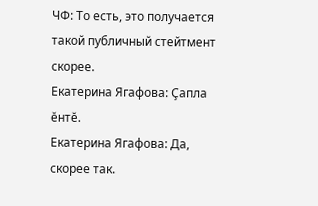ЧФ: То есть, это получается такой публичный стейтмент скорее.
Екатерина Ягафова: Çапла ĕнтĕ.
Екатерина Ягафова: Да, скорее так.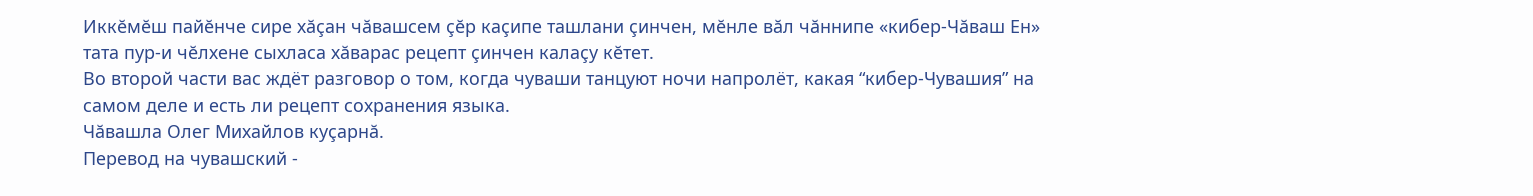Иккĕмĕш пайĕнче сире хăçан чăвашсем çĕр каçипе ташлани çинчен, мĕнле вăл чăннипе «кибер-Чăваш Ен» тата пур-и чĕлхене сыхласа хăварас рецепт çинчен калаçу кĕтет.
Во второй части вас ждёт разговор о том, когда чуваши танцуют ночи напролёт, какая “кибер-Чувашия” на самом деле и есть ли рецепт сохранения языка.
Чăвашла Олег Михайлов куçарнă.
Перевод на чувашский -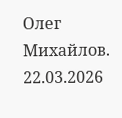Олег Михайлов.
22.03.2026